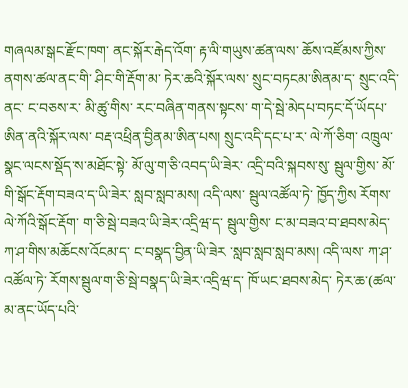གཞལམ་སྒང་རྫོང་ཁག་ ནང་སྐོར་རྒེད་འོག་ རྟ་ལི་གཡུས་ཚན་ལས་ ཆོས་འཛོམས་ཀྱིས་ ནགས་ཚལ་ནང་གི་ ཤིང་གི་རྡོག་མ་ ཏེར་ཆའི་སྐོར་ལས་ སྲུང་བཏངམ་ཨིནམ་ད་ སྲུང་འདི་ནང་ ང་བཅས་ར་ མི་ཚུ་གིས་ རང་བཞིན་གནས་སྟངས་ ག་དེ་སྦེ་མེདཔ་བཏང་དོ་ཡོདཔ་ཨིན་ནའི་སྐོར་ལས་ བརྡ་འཕྲིན་བྱིནམ་ཨིན་པས། སྲུང་འདི་དང་པ་ར་ ལེ་ཀོ་ཅིག་ འཁྲུལ་སྣང་ལངས་སྡོད་ས་མཐོང་སྟེ་ མོ་ལུ་ག་ཅི་འབད་ཡི་ཟེར་ འདྲི་བའི་སྐབས་སུ་ སྦུལ་གྱིས་ མོ་གི་སྒོང་རྡོག་བཟའ་ད་ཡི་ཟེར་ སླབ་སླབ་མས། འདི་ལས་ སྦུལ་འཚོལ་ཏེ་ ཁྱོད་ཀྱིས རོགས་ལེ་ཀོའི་སྒོང་རྡོག་ ག་ཅི་སྦེ་བཟའ་ཡི་ཟེར་འདྲིཝ་ད་ སྦུལ་གྱིས་ ང་མ་བཟའ་བ་ཐབས་མེད་ ཀ་ཤ་གིས་མཆོངས་འོངམ་ད་ ང་བསྣད་བྱིན་ཡི་ཟེར ་སླབ་སླབ་སླབ་མས། འདི་ལས་ ཀ་ཤ་འཚོལ་ཏེ་ རོགས་སྦུལ་ག་ཅི་སྦེ་བསྣད་ཡི་ཟེར་འདྲིཝ་ད་ ཁོ་ཡང་ཐབས་མེད་ ཏེར་ཆ་(ཚལ་མ་ནང་ཡོད་པའི་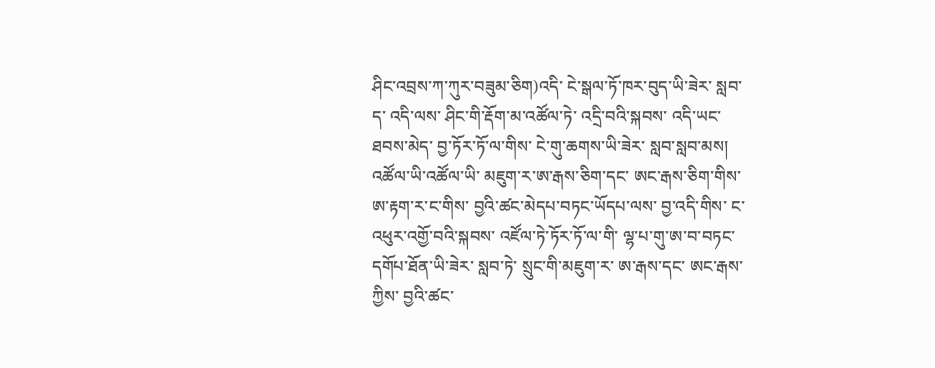ཤིང་འབྲས་ཀ་ཀུར་བཟུམ་ཅིག)འདི་ ངེ་སྒལ་ཏོ་ཁར་བུད་ཡི་ཟེར་ སླབ་ད་ འདི་ལས་ ཤིང་གི་རྡོག་མ་འཚོལ་ཏེ་ འདྲི་བའི་སྐབས་ འདི་ཡང་ཐབས་མེད་ བྱ་ཏོར་ཏོ་ལ་གིས་ ངེ་གུ་ཆགས་ཡི་ཟེར་ སླབ་སླབ་མས། འཚོལ་ཡི་འཚོལ་ཡི་ མཇུག་ར་ཨ་རྒས་ཅིག་དང་ ཨང་རྒས་ཅིག་གིས་ ཨ་རྟག་ར་ང་གིས་ བྱའི་ཚང་མེདཔ་བཏང་ཡོདཔ་ལས་ བྱ་འདི་གིས་ ང་འཕུར་འགྱོ་བའི་སྐབས་ འཛོལ་ཏེ་ཏོར་ཏོ་ལ་གི་ ལྷ་པ་གུ་ཨ་བ་བཏང་དགོཔ་ཐོན་ཡི་ཟེར་ སླབ་ཏེ་ སྲུང་གི་མཇུག་ར་ ཨ་རྒས་དང་ ཨང་རྒས་ཀྱིས་ བྱའི་ཚང་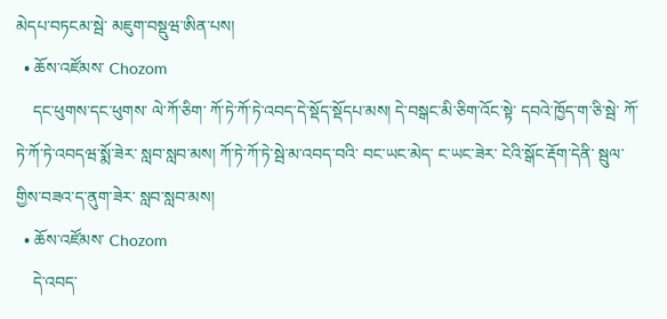མེདཔ་བཏངམ་སྦེ་ མཇུག་བསྡུཝ་ཨིན་པས།
  • ཆོས་འཛོམས་ Chozom
    དང་ཕུགས་དང་ཕུགས་ ལེ་ཀོ་ཅིག་ ཀོ་ཏེ་ཀོ་ཏེ་འབད་དེ་སྡོད་སྡོདཔ་མས། དེ་བསྒང་མི་ཅིག་འོང་སྟེ་ དབའེ་ཁྱོད་ག་ཅི་སྦེ་ ཀོ་ཏེ་ཀོ་ཏེ་འབདཝ་སྨོ་ཟེར་ སླབ་སླབ་མས། ཀོ་ཏེ་ཀོ་ཏེ་སྦེ་མ་འབད་བའི་ བང་ཡང་མེད་ ང་ཡང་ཟེར་ ངེའི་སྒོང་རྡོག་དེནི་ སྦུལ་གྱིས་བཟའ་ད་ནུག་ཟེར་ སླབ་སླབ་མས།
  • ཆོས་འཛོམས་ Chozom
    དེ་འབད་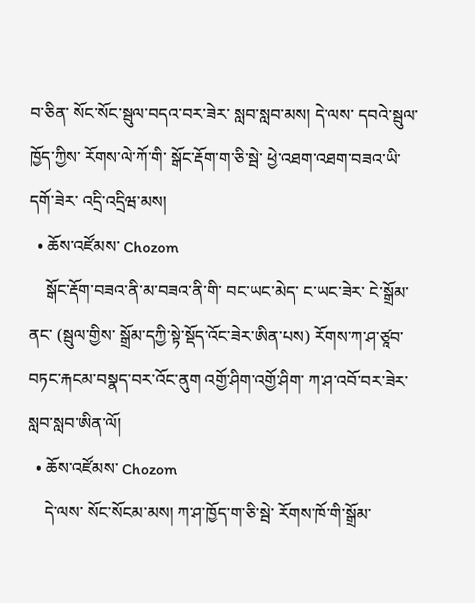བ་ཅིན་ སོང་སོང་སྦུལ་བདའ་བར་ཟེར་ སླབ་སླབ་མས། དེ་ལས་ དབའེ་སྦུལ་ཁྱོད་ཀྱིས་ རོགས་ལེ་ཀོ་གི་ སྒོང་རྡོག་ག་ཅི་སྦེ་ ཕྱེ་འཐག་འཐག་བཟའ་ཡི་དགོ་ཟེར་ འདྲི་འདྲིཝ་མས།
  • ཆོས་འཛོམས་ Chozom
    སྒོང་རྡོག་བཟའ་ནི་མ་བཟའ་ནི་གི་ བང་ཡང་མེད་ ང་ཡང་ཟེར་ ངེ་སྒྲོམ་ནང་ (སྦུལ་གྱིས་ སྒྲོམ་དཀྱི་སྟེ་སྡོད་འོང་ཟེར་ཨིན་པས) རོགས་ཀ་ཤ་ཙཱབ་བཏང་རྐངམ་བསྣད་བར་འོང་ནུག འགྱོ་ཤིག་འགྱོ་ཤིག་ ཀ་ཤ་འབོ་བར་ཟེར་ སླབ་སླབ་ཨིན་ལོ།
  • ཆོས་འཛོམས་ Chozom
    དེ་ལས་ སོང་སོངམ་མས། ཀ་ཤ་ཁྱོད་ག་ཅི་སྦེ་ རོགས་ཁོ་གི་སྒྲོམ་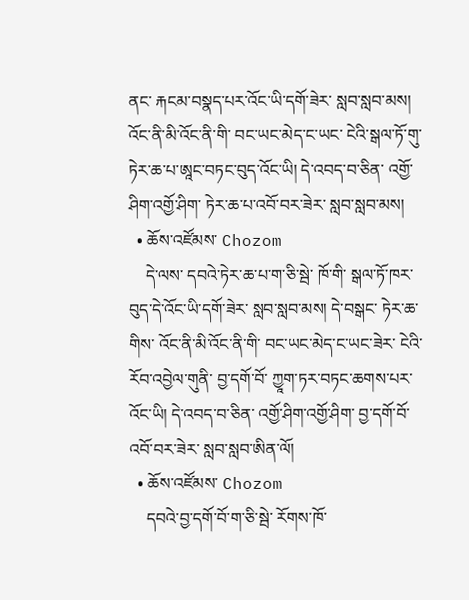ནང་ རྐངམ་བསྣད་པར་འོང་ཡི་དགོ་ཟེར་ སླབ་སླབ་མས། འོང་ནི་མི་འོང་ནི་གི་ བང་ཡང་མེད་ང་ཡང་ ངེའི་སྒལ་ཏོ་གུ་ ཏེར་ཆ་པ་ཨཱང་བཏང་བུད་འོང་ཡི། དེ་འབད་བ་ཅིན་ འགྱོ་ཤིག་འགྱོ་ཤིག་ ཏེར་ཆ་པ་འབོ་བར་ཟེར་ སླབ་སླབ་མས།
  • ཆོས་འཛོམས་ Chozom
    དེ་ལས་ དབའེ་ཏེར་ཆ་པ་ག་ཅི་སྦེ་ ཁོ་གི་ སྒལ་ཏོ་ཁར་བུད་དེ་འོང་ཡི་དགོ་ཟེར་ སླབ་སླབ་མས། དེ་བསྒང་ ཏེར་ཆ་གིས་ འོང་ནི་མི་འོང་ནི་གི་ བང་ཡང་མེད་ང་ཡང་ཟེར་ ངེའི་རོབ་འབྱེལ་གུནི་ བྱ་དགོ་བོ་ ཀྱཱག་ཏར་བཏང་ཆགས་པར་འོང་ཡི། དེ་འབད་བ་ཅིན་ འགྱོ་ཤིག་འགྱོ་ཤིག་ བྱ་དགོ་བོ་འབོ་བར་ཟེར་ སླབ་སླབ་ཨིན་ལོ།
  • ཆོས་འཛོམས་ Chozom
    དབའེ་བྱ་དགོ་བོ་ག་ཅི་སྦེ་ རོགས་ཁོ་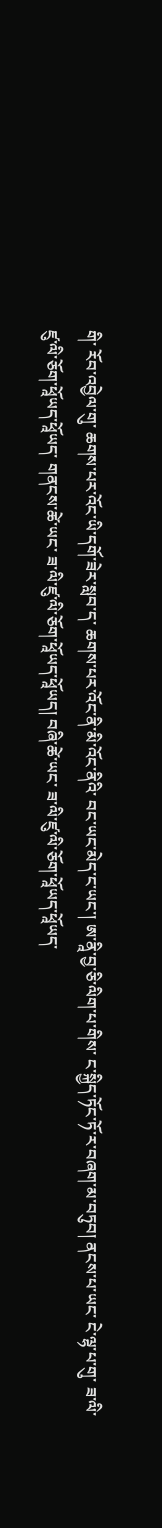གི་ རོབ་འབྱེལ་གུ་ ཆགས་པར་འོང་ཡི་དགོ་ཟེར་སླབ་ད་ ཆགས་པར་འོང་ནི་མི་འོང་ནིའི་ བང་ཡང་མེད་ང་ཡང་། ཨ་ནཱི་བྱ་ཅི་ལིག་པ་གིས་ ང་སྐྱིད་ཏོང་ཏོ་ར་བཞག་མ་བཏུབ། ནངས་པ་ཡང་ ངེ་ལྷ་པ་གུ་ ཟ་ལི་ཛུ་ལི་ཅོག་ཕཱོཡད་ཕཱོཡད་ གནངས་ཚེ་ཡང་ ཟ་ལི་ཛུ་ལི་ཅོག་ཕཱོཡད་ཕཱོཡད། བཞི་ཚེ་ཡང་ ཟ་ལི་ཛུ་ལི་ཅོག་ཕཱོཡད་ཕཱོཡད་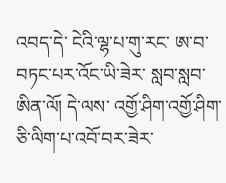འབད་དེ་ ངེའི་ལྷ་པ་གུ་རང་ ཨ་བ་བཏང་པར་འོང་ཡི་ཟེར་ སླབ་སླབ་ཨིན་ལོ། དེ་ལས་ འགྱོ་ཤིག་འགྱོ་ཤིག་ཅི་ལིག་པ་འབོ་བར་ཟེར་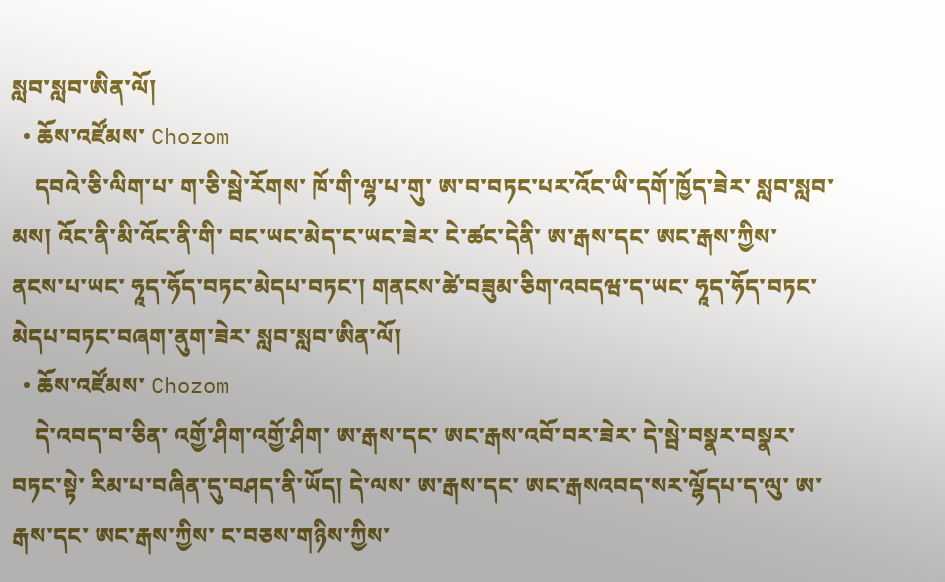སླབ་སླབ་ཨིན་ལོ།
  • ཆོས་འཛོམས་ Chozom
    དབའེ་ཅི་ལིག་པ་ ག་ཅི་སྦེ་རོགས་ ཁོ་གི་ལྷ་པ་གུ་ ཨ་བ་བཏང་པར་འོང་ཡི་དགོ་ཁྱོད་ཟེར་ སླབ་སླབ་མས། འོང་ནི་མི་འོང་ནི་གི་ བང་ཡང་མེད་ང་ཡང་ཟེར་ ངེ་ཚང་དེནི་ ཨ་རྒས་དང་ ཨང་རྒས་ཀྱིས་ ནངས་པ་ཡང་ ཧཱད་ཧོད་བཏང་མེདཔ་བཏང་། གནངས་ཚེ་བཟུམ་ཅིག་འབདཝ་ད་ཡང་ ཧཱད་ཧོད་བཏང་ མེདཔ་བཏང་བཞག་ནུག་ཟེར་ སླབ་སླབ་ཨིན་ལོ།
  • ཆོས་འཛོམས་ Chozom
    དེ་འབད་བ་ཅིན་ འགྱོ་ཤིག་འགྱོ་ཤིག་ ཨ་རྒས་དང་ ཨང་རྒས་འབོ་བར་ཟེར་ དེ་སྦེ་བསྣར་བསྣར་བཏང་སྟེ་ རིམ་པ་བཞིན་དུ་བཤད་ནི་ཡོད། དེ་ལས་ ཨ་རྒས་དང་ ཨང་རྒསའབད་སར་ལྷོདཔ་ད་ལུ་ ཨ་རྒས་དང་ ཨང་རྒས་ཀྱིས་ ང་བཅས་གཉིས་ཀྱིས་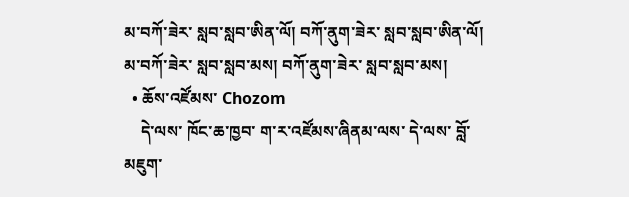མ་བཀོ་ཟེར་ སླབ་སླབ་ཨིན་ལོ། བཀོ་ནུག་ཟེར་ སླབ་སླབ་ཨིན་ལོ། མ་བཀོ་ཟེར་ སླབ་སླབ་མས། བཀོ་ནུག་ཟེར་ སླབ་སླབ་མས།
  • ཆོས་འཛོམས་ Chozom
    དེ་ལས་ ཁོང་ཆ་ཁྱབ་ ག་ར་འཛོམས་ཞིནམ་ལས་ དེ་ལས་ བློ་མཇུག་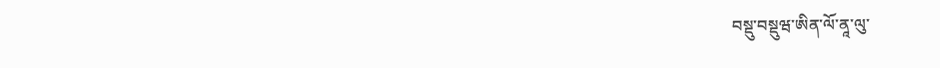བསྡུ་བསྡུཝ་ཨིན་ལོ་ནཱ་ལུ་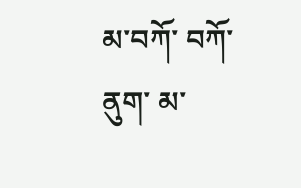མ་བཀོ་ བཀོ་ནུག་ མ་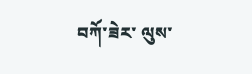བཀོ་ཟེར་ ལུས་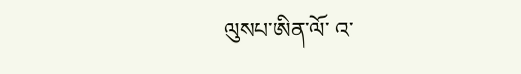ལུསཔ་ཨིན་ལོ་ འ་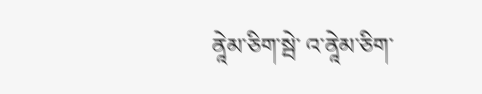ནཱེམ་ཅིག་སྦེ་ འ་ནཱེམ་ཅིག་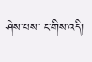ཤེས་པས་ ང་གིས་འདི།